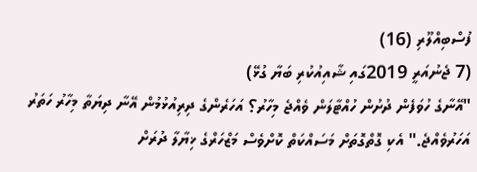ފުސްބިއްލޫރި (16)
(7 ޖެނުއަރީ 2019ގައި ޝާއިއުކުރި ބަޔާ ގުޅޭ)
"އޭނާގެ ހުވަފެން ދުށުން ހުއްޓާލަން ވެއްޖެ މިހާރު؟ އަހަރެންގެ ދިރިއުޅުމުން އޭނާ ދިޔަތާ މިހާރު ހަތަރު އަހަރުވެއްޖެ." އެކި ގޮތްގޮތަށް މަސައްކަތް ކޮށްވެސް މަޒްހަރްގެ ޚިޔާލާ ދުރަށް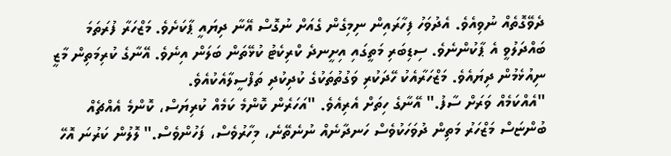ދެވޭގޮތެއް ނުވިއެވެ. އެދުވަހު ފިހާރައިން ނިމިގެން ގެއަށް ނުގޮސް އޭނާ ދިޔައީ ޕާކަށެވެ. މަޒްހަރާ ފުރަތަމަ ބައްދަލުވީ އެ ޕާކުންނެވެ. ސިޑިބަރި މަތީގައި އިށީނދެ ކްރިކެޓު ކުޅޭތަން ބަލަން އިނެވެ. އޭނާގެ ކުރިމަތިން މާޒީ ނިއުޅެމުން ދިޔައެވެ. މަޒްހަރާއެކު ހޭދަކުރި ވަގުތުތަކުގެ ކުދިކުދި ތަފްސީލާއެކުއެވެ.
"އެއްކަމެއް ވަރަށް ސާފު." އޭނާގެ ހިތަށް އެރިއެވެ. "އަހަރެން ކޮންމެ ކަމެއް ކުރިޔަސް، ކޮންމެ އެއްޗެއް ބުންޏަސް މަޒްހަރު މަތިން ދުވަހަކުވެސް ހަނދާނެއް ނުނެތޭނެ، މިހާރުވެސް، ފަހުންވެސް." ލޮލުން ކަރުނަ އޮހޭ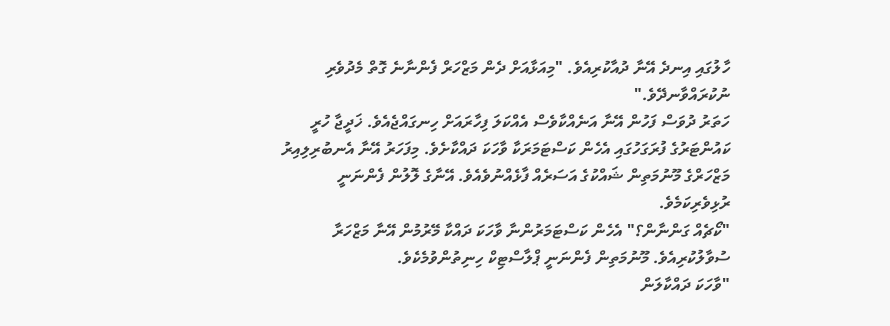ހާލުގައި އިނދެ އޭނާ ދުއާކުރިއެވެ. "މިއަޅާއަށް ދެން މަޒްހަރް ފެންނާނެ ގޮތް މެދުވެރި ނުކުރައްވާނދޭވެ."
ހަތަރު ދުވަސް ފަހުން އޭނާ އަނެއްކާވެސް އެއްކަލަ ފިހާރައަށް ހިނގައްޖެއެވެ. ޚަދީޖާ ހުރީ ކައުންޓަރުގެ ފުރަގަހުގައި އެހެން ކަސްޓަމަރަކާ ވާހަކަ ދައްކާށެވެ. މިފަހަރު އޭނާ އެނބުރިލިއިރު މަޒްހަރްގެ މޫނުމަތިން ޝައްކުގެ އަސަރެއް ފާޅެއްނުވެއެވެ. އޭނާގެ ލޮލުން ފެންނަނީ ރުޅިވެރިކަމެވެ.
"ކޯޗެއް ގަންނާން؟" އެހެން ކަސްޓަމަރުންނާ ވާހަކަ ދައްކާ މޭރުމުން އޭނާ މަޒްހަރާ ސުވާލުކުރިއެވެ. މޫނުމަތިން ފެންނަނީ ޕްލާސްޓިކް ހިނިތުންވުމެކެވެ.
"ވާހަކަ ދައްކާލަން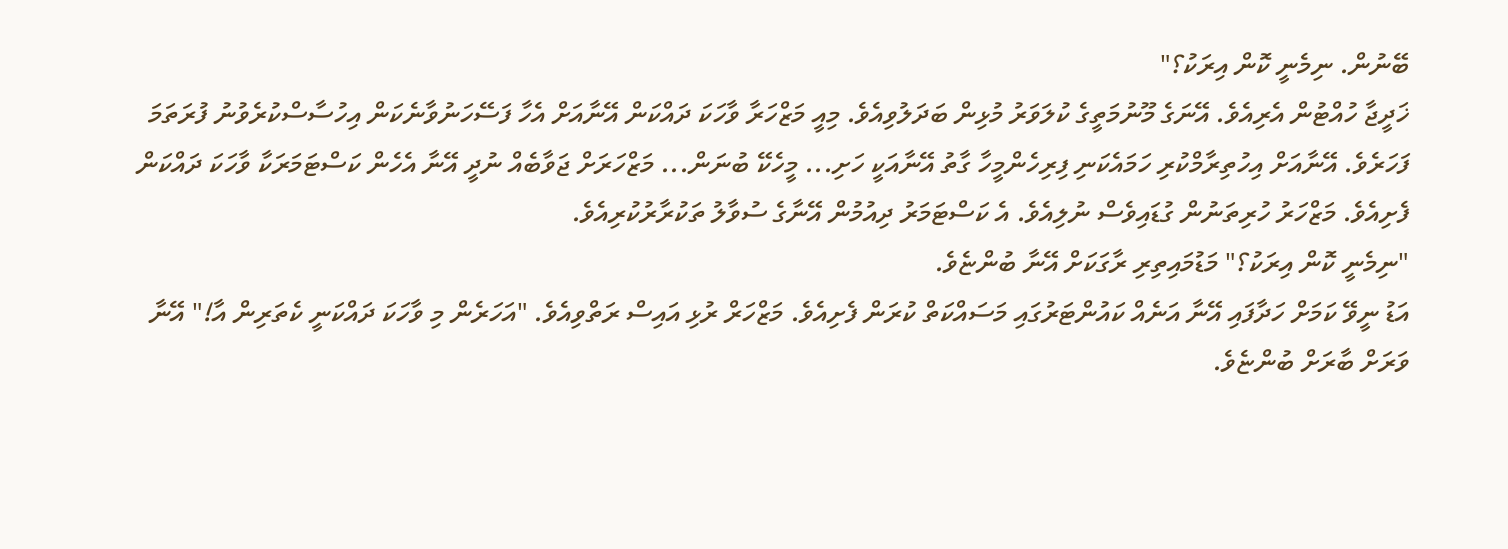ބޭނުން. ނިމެނީ ކޮން އިރަކު؟"
ޚަދީޖާ ހުއްޓުން އެރިއެވެ. އޭނަގެ މޫނުމަތީގެ ކުލަވަރު މުޅިން ބަދަލުވިއެވެ. މިއީ މަޒްހަރާ ވާހަކަ ދައްކަން އޭނާއަށް އެހާ ފަސޭހަނުވާނެކަން އިހުސާސްކުރެވުނު ފުރަތަމަ ފަހަރެވެ. އޭނާއަށް އިހުތިރާމްކުރި ހަމައެކަނި ފިރިހެންމީހާ ގާތު އޭނާއަކީ ހަށި... މީހެކޭ ބުނަން... މަޒްހަރަށް ޖަވާބެއް ނުދީ އޭނާ އެހެން ކަސްޓަމަރަކާ ވާހަކަ ދައްކަން ފެށިއެވެ. މަޒްހަރު ހުރިތަނުން ގުޑައިވެސް ނުލިއެވެ. އެ ކަސްޓަމަރު ދިއުމުން އޭނާގެ ސުވާލު ތަކުރާރުކުރިއެވެ.
"ނިމެނީ ކޮން އިރަކު؟" މަޑުމައިތިރި ރާގަކަށް އޭނާ ބުންޏެވެ.
އަޑު ނީވޭ ކަމަށް ހަދާފައި އޭނާ އަނެއް ކައުންޓަރުގައި މަސައްކަތް ކުރަން ފެށިއެވެ. މަޒްހަރް ރުޅި އައިސް ރަތްވިއެވެ. "އަހަރެން މި ވާހަކަ ދައްކަނީ ކެތަރިން އާ!" އޭނާ ވަރަށް ބާރަށް ބުންޏެވެ.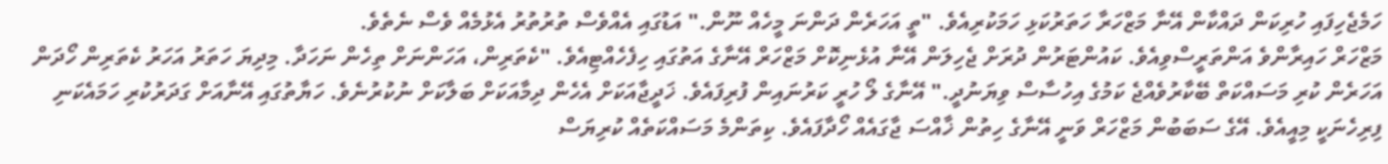ހަމެޖެހިފައި ހުރިކަން ދައްކާން އޭނާ މަޒްހަރާ ހަތަރުކަޅި ހަމަކުރިއެވެ. "ތީ އަހަރެން ދަންނަ މީހެއް ނޫން." އަޑުގައި އެއްވެސް ތުރުތުރު އެޅުމެއް ވެސް ނެތެވެ.
މަޒްހަރް ހައިރާންވެ އަންތަރީސްވިއެވެ. ކައުންޓަރުން ދުރަށް ޖެހިލަން އޭނާ އުޅެނިކޮށް މަޒްހަރް އޭނާގެ އަތުގައި ހިފެހެއްޓިއެވެ. "ކެތަރިން، އަހަންނަށް ތިހެން ނަހަދާ. މިދިޔަ ހަތަރު އަހަރު ކެތަރިން ހޯދަން އަހަރެން ކުރި މަސައްކަތް ބޭކާރުވެއްޖެ ކަމުގެ އިހުސާސް ވިޔަނުދީ." އޭނާގެ ލޯ ހުރީ ކަރުނައިން ފުރިފައެވެ. ޚަދީޖާއަކަށް އެހެން ދިމާއަކަށް ބަލާކަށް ނުކުރުނެވެ. ހަޔާތުގައި އޭނާއަށް ގަދަރުކުރި ހަމައެކަނި ފިރިހެނަކީ މިއީއެވެ. އޭގެ ސަބަބުން މަޒްހަރް ވަނީ އޭނާގެ ހިތުން ޚާއްސަ ޖާގައެއް ހޯދާފައެވެ. ކިތަންމެ މަސައްކަތެއް ކުރިޔަސް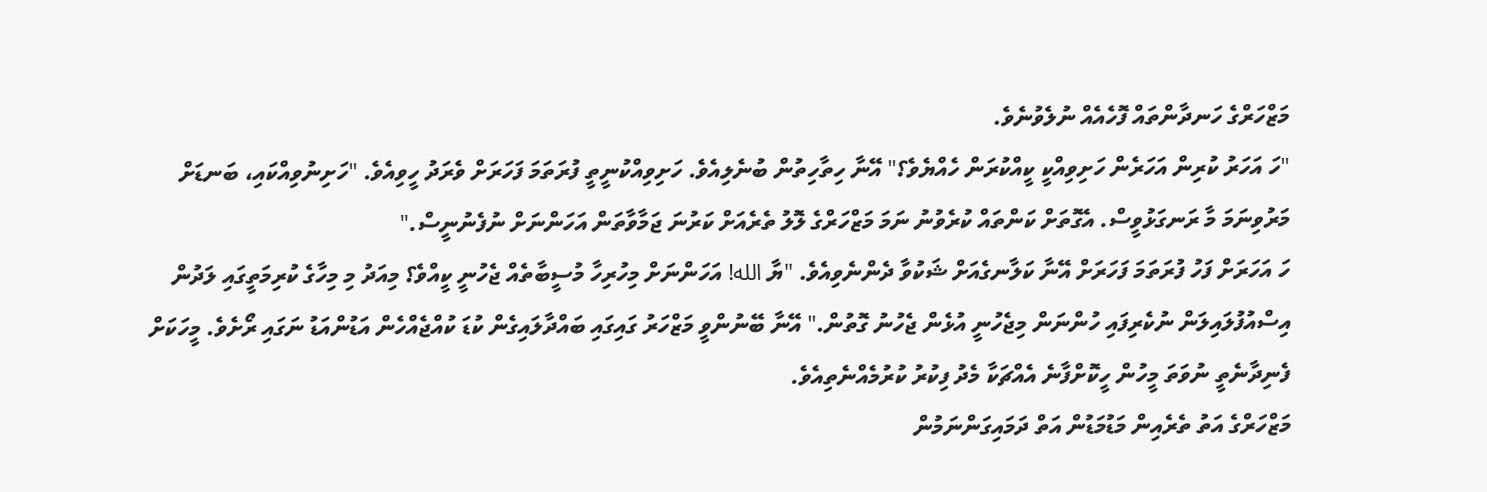މަޒްހަރްގެ ހަނދާންތައް ފޮހެއެއް ނުލެވުނެވެ.
"ހަ އަހަރު ކުރިން އަހަރެން ހަށިވިއްކީ ކީއްކުރަން ހެއްޔެވެ؟" އޭނާ ހިތާހިތުން ބުނެލިއެވެ. ހަށިވިއްކުނީތީ ފުރަތަމަ ފަހަރަށް ވެރަދު ހީވިއެވެ. "ހަށިނުވިއްކައި، ބަނޑަށް މަރުވިނަމަ މާ ރަނގަޅުވީސް. އެގޮތަށް ކަންތައް ކުރެވުނު ނަމަ މަޒްހަރްގެ ލޮލު ތެރެއަށް ކަރުނަ ޖަމާވާތަން އަހަންނަށް ނުފެނުނީސް."
ހަ އަހަރަށް ފަހު ފުރަތަމަ ފަހަރަށް އޭނާ ކަލާނގެއަށް ޝަކުވާ ދެންނެވިއެވެ. "ޔާ الله! އަހަންނަށް މިހުރިހާ މުސީބާތެއް ޖެހުނީ ކީއްވެ؟ މިއަދު މި މިހާގެ ކުރިމަތީގައި ލަދުން އިސްއުފުލައިލަން ނުކެރިފައި ހުންނަން މިޖެހުނީ އުޅެން ޖެހުނު ގޮތުން." އޭނާ ބޭނުންވީ މަޒްހަރު ގައިގައި ބައްދާލައިގެން ކުޑަ ކުއްޖެއްހެން އަޑުންއަޑު ނަގައި ރޯށެވެ. މީހަކަށް ފެނިދާނެތީ ނުވަތަ މީހުން ހީކޮށްފާނެ އެއްޗަކާ މެދު ފިކުރު ކުރުމެއްނެތިއެވެ.
މަޒްހަރްގެ އަތު ތެރެއިން މަޑުމަޑުން އަތް ދަމައިގަންނަމުން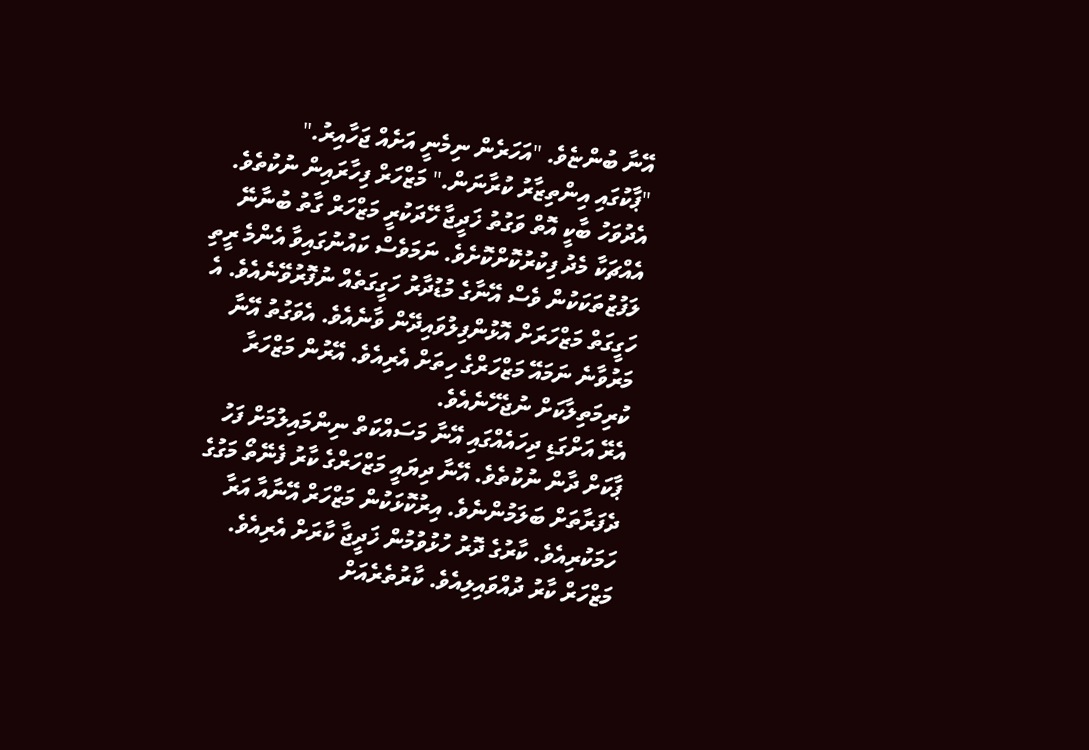އޭނާ ބުންޏެވެ. "އަހަރެން ނިމެނީ އަށެއް ޖަހާއިރު."
"ޕާކުގައި އިންތިޒާރު ކުރާނަން." މަޒްހަރް ފިހާރައިން ނުކުތެވެ.
އެދުވަހު ބާކީ އޮތް ވަގުތު ޚަދީޖާ ހޭދަކުރީ މަޒްހަރް ގާތު ބުނާނޭ އެއްޗަކާ މެދު ފިކުރުކޮށްކޮށެވެ. ނަމަވެސް ކައުނުގައިވާ އެންމެ ރީތި ލަފުޒުތަކަކުން ވެސް އޭނާގެ މުޑުދާރު ހަގީގަތެއް ނުފޮރުވޭނެއެވެ. އެ ހަގީގަތް މަޒްހަރަށް އޮޅުންފިލުވައިދޭން ވާނެއެވެ. އެވަގުތު އޭނާ މަރުވާނެ ނަމައޭ މަޒްހަރްގެ ހިތަށް އެރިއެވެ. އޭރުން މަޒްހަރާ ކުރިމަތިލާކަށް ނުޖެހޭނެއެވެ.
އެރޭ އަށްގަޑި ދިހައެއްގައި އޭނާ މަސައްކަތް ނިންމައިލުމަށް ފަހު ޕާކަށް ދާން ނުކުތެވެ. އޭނާ ދިޔައީ މަޒްހަރްގެ ކާރު ފެނޭތޯ މަގުގެ ދެފަރާތަށް ބަލަމުންނެވެ. އިރުކޮޅަކުން މަޒްހަރް އޭނާއާ އަރާ ހަމަކުރިއެވެ. ކާރުގެ ދޮރު ހުޅުވުމުން ޚަދީޖާ ކާރަށް އެރިއެވެ. މަޒްހަރް ކާރު ދުއްވައިލިއެވެ. ކާރުތެރެއަށް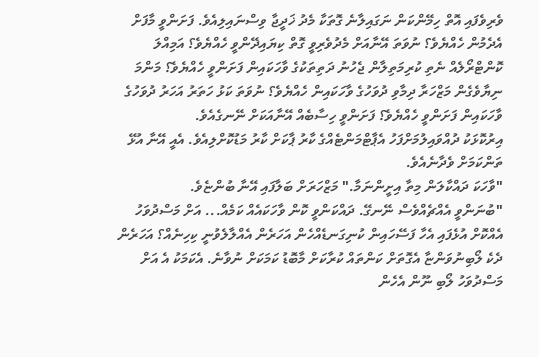ވެރިވެފައި އޮތް ހިމޭންކަން ނަގައިލާނެ ގޮތަކާ މެދު ޚަދީޖާ ވިސްނައިލިއެވެ. ފަށަންވީ މާފަށް އެދެމުން ހެއްޔެވެ؟ ނުވަތަ އޭނާއަށް މެދުވެރިވީ ގޮތް ކިޔައިދޭންވީ ހެއްޔެވެ؟ އަމިއްލަ ކޮންޓްރޯލެއް ނެތި ކުރިމަތިލާން ޖެހުނު ދަތިތަކުގެ ވާހަކައިން ފަށަންވީ ހެއްޔެވެ؟ މަންމަ ނިޔާވެގެން މަޒްހަރާ ދިމާވި ދުވަހުގެ ވާހަކައިން ހެއްޔެވެ؟ ނުވަތަ ކަޅު ހަތަރު އަހަރު ދުވަހުގެ ވާހަކައިން ފަށަންވީ ހެއްޔެވެ؟ ފަށަންވީ ހިސާބެއް އޭނާއަކަށް ނޭނގެއެވެ.
އިރުކޮޅަކު ދުއްވައިލުމަށްފަހު އެޕާޓްމަންޓެއްގެ ކާރު ޕާކަށް ކާރު މަޑުކޮށްލިއެވެ. އެއީ އޭނާ އުޅޭ ތަންކަމަށް ވެދާނެއެވެ.
"ވާހަކަ ދައްކާލަން މިތާ އިށީންނަމާ." މަޒްހަރަށް ބަލާފައި އޭނާ ބުންޏެވެ.
"ބުނަންވީ އެއްޗެއްވެސް ނޭނގޭ. ދައްކަންވީ ކޮން ވާހަކައެއް ކަމެއް... އަށް މަސްދުވަހު އެއްކޮށް އުޅެފައި އެހާ ފަސޭހައިން ކުނިގަނޑެއްހެން އަހަރެން އެއްލާލެވުނީ ކިހިނެއް؟ އަހަރެން ދެކެ ލޯބިނުވަންޏާ އެގޮތަށް ކަންތައް ކުރާކަށް މާބޮޑު ކަމަކަށް ނުވާނެ. އެކަމަކު އެ އަށް މަސްދުވަހު ލޯބި ނޫން އެހެން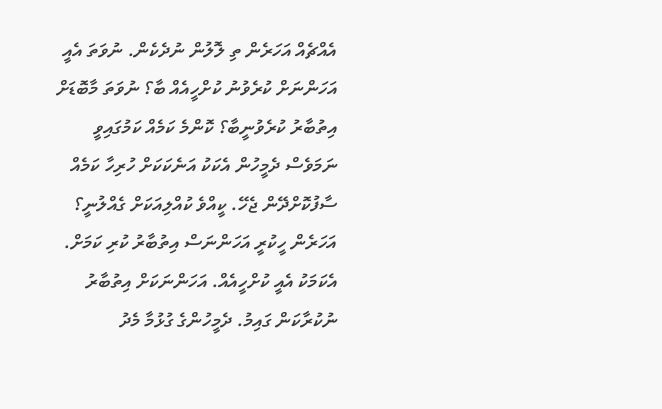އެއްޗެއް އަހަރެން ތި ލޮލުން ނުދެކެން. ނުވަތަ އެއީ އަހަންނަށް ކުރެވުނު ކުށްހީއެއް ބާ؟ ނުވަތަ މާބޮޑަށް އިތުބާރު ކުރެވުނީބާ؟ ކޮންމެ ކަމެއް ކަމުގައިވީ ނަމަވެސް ދެމީހުން އެކަކު އަނެކަކަށް ހުރިހާ ކަމެއް ސާފުކޮށްދޭން ޖެހޭ. ކީއްވެ ކުއްލިއަކަށް ގެއްލުނީ؟ އަހަރެން ހީކުރީ އަހަންނަސް އިތުބާރު ކުރި ކަމަށް. އެކަމަކު އެއީ ކުށްހީއެއް. އަހަންނަކަށް އިތުބާރު ނުކުރާކަން ގައިމު. ދެމީހުންގެ ގުޅުމާ މެދު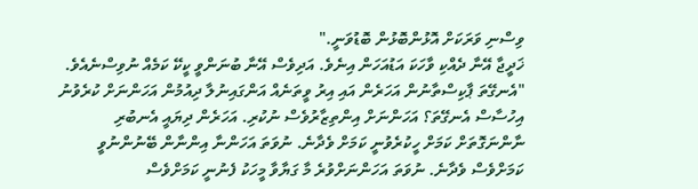ވިސްނި ވަރަކަށް އޮޅުންބޮޅުން ބޮޑުވަނީ."
ޚަދީޖާ އޭނާ ދެއްކި ވާހަކަ އަޑުއަހަން އިނެވެ. އަދިވެސް އޭނާ ބުނަންވީ ކީކޭ ކަމެއް ނުވިސްނެއެވެ.
"އެނގޭތަ ޕާކިސްތާނުން އަހަރެން އައި އިރު ވީތަނެއް އަންގައިނުލާ ދިއުމުން އަހަންނަށް ކުރެވުނު އިހުސާސް އެނގޭތަ؟ އަހަންނަށް އިންތިޒާރުވެސް ނުކުރި. އަހަރެން ދިޔައީ އެނބުރި ނާންނަގޮތަށް ކަމަށް ހީކުރެވުނީ ކަމަށް ވެދާނެ. ނުވަތަ އަހަންނާ އިންނާން ބޭނުންނުވީ ކަމަށްވެސް ވެދާނެ. ނުވަތަ އަހަންނަށްވުރެ މާ ގަޔާވާ މީހަކު ފެނުނީ ކަމަށްވެސް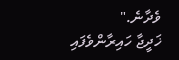ވެދާނެ."
ޚަދީޖާ ހައިރާންވެފައި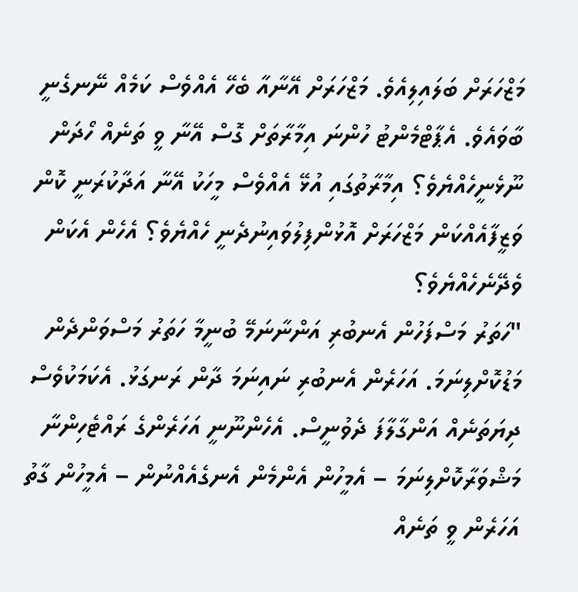މަޒްހަރަށް ބަލައިލިއެވެ. މަޒްހަރަށް އޭނާއާ ބެހޭ އެއްވެސް ކަމެއް ނޭނގެނީ ބާވައެވެ. އެޕާޓްމެންޓު ހުންނަ އިމާރާތަށް ގޮސް އޭނާ ވީ ތަނެއް ހޯދަން ނޫޅެނީހެއްޔެވެ؟ އިމާރާތުގައި އުޅޭ އެއްވެސް މީހަކު އޭނާ އަދާކުރަނީ ކޮން ވަޒީފާއެއްކަން މަޒްހަރަށް އޮޅުންފިލުވައިނުދެނީ ހެއްޔެވެ؟ އެހެން އެކަން ވެދޭނެހެއްޔެވެ؟
"ހަތަރު މަސްފަހުން އެނބުރި އަންނާނަމޭ ބުނީމާ ހަތަރު މަސްވަންދެން މަޑުކޮށްލިނަމަ. އަހަރެން އެނބުރި ނައިނަމަ ދާން ރަނގަޅު. އެކަމަކުވެސް ދިޔަތަނެއް އަންގާލާފަ ދެވުނީސް. އެހެންނޫނީ އަހަރެންގެ ރައްޓެހިންނާ މަޝްވަރާކޮށްލިނަމަ – އެމީހުން އެންމެން އެނގެއެއްނުން – އެމީހުން ގާތު އަހަރެން ވީ ތަނެއް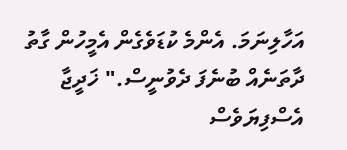އަހާލިނަމަ. އެންމެ ކުޑަވެގެން އެމީހުން ގާތު ދާތަނެއް ބުނެފަ ދެވުނީސް." ޚަދީޖާ އެސްފިޔަވެސް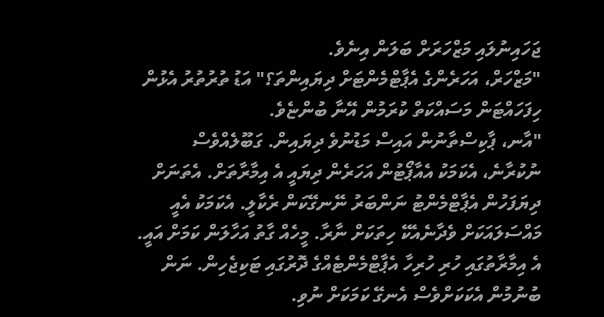ޖަހައިނުލައި މަޒްހަރަށް ބަލަން އިނެވެ.
"މަޒްހަރް، އަހަރެންގެ އެޕާޓްމެންޓަށް ދިޔައިންތަ؟" އަޑު ތުރުތުރު އެޅުން ހިފަހައްޓަން މަސައްކަތް ކުރަމުން އޭނާ ބުންޏެވެ.
"އާނ، ޕާކިސްތާނުން އައިސް މަޑުނުވެ ދިޔައިން. ގަބޫލެއްވެސް ނުކުރާނެ، އެކަމަކު އެއާޕޯޓުން އަހަރެން ދިޔައީ އެ އިމާރާތަށް. އެތަނަށް ދިޔަފަހުން އެޕާޓްމެންޓު ނަންބަރު ނޭނގޭކަން ރެކާލީ. އެކަމަކު އެއީ މައްސަލައަކަށް ވެދާނެއެކޭ ހިތަކަށް ނާރާ. މީހެއް ގާތު އަހާލަން ކަމަށް އައީ. އެ އިމާރާތުގައި ހުރި ހުރިހާ އެޕާޓްމެންޓެއްގެ ދޮރުގައި ޓަކިޖެހިން. ނަން ބުނުމުން އެކަކަށްވެސް އެނގޭ ކަމަކަށް ނުވި.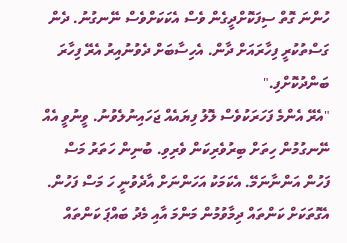ހުންނަ ގޮތް ސިފަކޮށްދީގެން ވެސް އެކަކަށްވެސް ނޭނގުނު. ދެން ގަސްތުކުރީ ފިހާރައަށް ދާން. އެހިސާބަށް ދެވުނުއިރު އެރޭ ފިހާރަ ބަންދުކޮށްފި."
"އެރޭ އެންމެ ފަހަރަކުވެސް ލޮލު ފިޔައެއް ޖަހައިނުލެވުނު. ވީނުވީ އެއް ނޭނގުމުން ހިތަށް ބިރުވެރިކަން ވެރިވި. ބުނިން ހަތަރު މަސް ފަހުން އަންނާނަމޭ. އެކަމަކު އަހަންނަށް އާދެވުނީ ހަ މަސް ފަހުން. އެގޮތަކަށް ކަންތައް ދިމާވުމުން މަންމަ އާއި މެދު ބައްޕަ ކަންތައް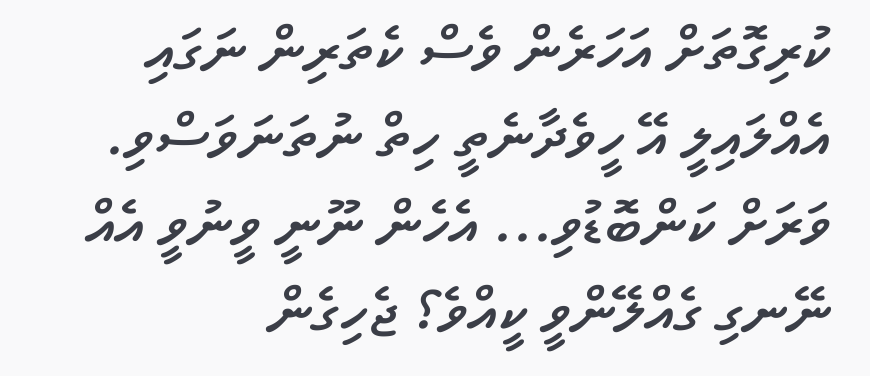ކުރިގޮތަށް އަހަރެން ވެސް ކެތަރިން ނަގައި އެއްލައިލީ އޭ ހީވެދާނެތީ ހިތް ނުތަނަވަސްވި. ވަރަށް ކަންބޮޑުވި... އެހެން ނޫނީ ވީނުވީ އެއް ނޭނގި ގެއްލޭންވީ ކީއްވެ؟ ޖެހިގެން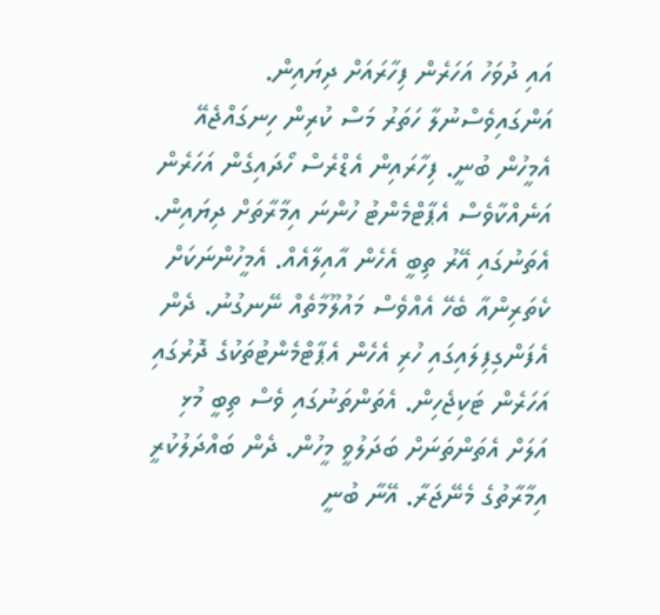އައި ދުވަހު އަހަރެން ފިހާރައަށް ދިޔައިން. އަންގައިވެސްނުލާ ހަތަރު މަސް ކުރިން ހިނގައްޖެއޭ އެމީހުން ބުނީ. ފިހާރައިން އެޑްރެސް ހޯދައިގެން އަހަރެން އަނެއްކާވެސް އެޕާޓްމެންޓު ހުންނަ އިމާރާތަށް ދިޔައިން. އެތަނުގައި އޭރު ތިބީ އެހެން އާއިލާއެއް. އެމީހުންނަކަށް ކެތަރިންއާ ބެހޭ އެއްވެސް މައުލޫމާތެއް ނޭނގުނު. ދެން އެފަންގިފިލައިގައި ހުރި އެހެން އެޕާޓްމެންޓުތަކުގެ ދޮރުގައި އަހަރެން ޓަކިޖެހިން. އެތަންތަނުގައި ވެސް ތިބީ މުޅި އަލަށް އެތަންތަނަށް ބަދަލުވީ މީހުން. ދެން ބައްދަލުކުރީ އިމާރާތުގެ މެނޭޖަރާ. އޭނާ ބުނީ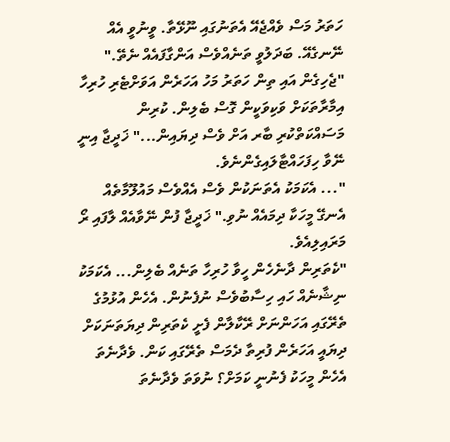ހަތަރު މަސް ވެއްޖެއޭ އެތަނުގައި ނޫޅޭތާ. ވީނުވީ އެއް ނޭނގެއޭ. ބަދަލުވީ ތަނެއްވެސް އަންގާފައެއް ނެތޭ."
"ޖެހިގެން އައި ތިން ހަތަރު މަހު އަހަރެން އަވަށްޓެރި ހުރިހާ އިމާރާތަކަށް ވަކިވަކީން ގޮސް ބެލިން. ކުރިން މަސައްކަތްކުރި ބާރ އަށް ވެސް ދިޔައިން..." ޚަދީޖާ އިނީ ނޭވާ ހިފަހައްޓާލައިގެންނެވެ.
"... އެކަމަކު އެތަނަކުން ވެސް އެއްވެސް މައުލޫމާތެއް އެނގޭ މީހަކާ ދިމައެއް ނުވި." ޚަދީޖާ ފުން ނޭވާއެއް ލާފައި ރޯ މަރައިލިއެވެ.
"ކެތަރިން ދާނެހެން ހީވާ ހުރިހާ ތަނެއް ބެލިން... އެކަމަކު ނިޝާނެއް ހައި ހިސާބުވެސް ނުފެނުން. އެހެން އުޅުމުގެ ތެރޭގައި އަހަންނަށް ރޭކާލާން ފެށީ ކެތަރިން ދިޔަތަނަކަށް ދިޔައީ އަހަރެން ފުރިތާ ދެމަސް ތެރޭގައި ކަން. ވެދާނެތަ އެހެން މީހަކު ފެނުނީ ކަމަށް؟ ނުވަތަ ވެދާނެތަ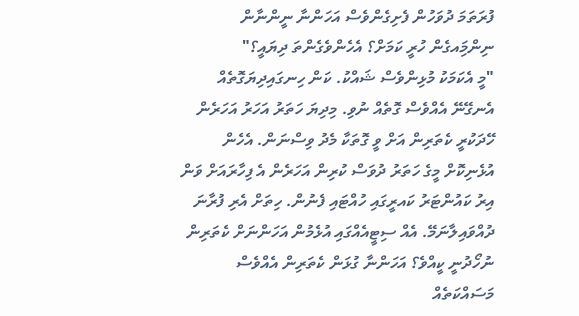ފުރަތަމަ ދުވަހުން ފެށިގެންވެސް އަހަންނާ ނީންނާން ނިންމަިއގެން ހުރީ ކަމަށް؟ އެހެންވެގެންތަ ދިޔައީ؟"
"މީ އެކަމަކު މުޅިންވެސް ޝައްކު. ކަން ހިނގައިދިޔަގޮތެއް އެނގޭނޭ އެއްވެސް ގޮތެއް ނުވި. މިދިޔަ ހަތަރު އަހަރު އަހަރެން ހޭދަކުރީ ކެތަރިން އަށް ވީ ގޮތަކާ މެދު ވިސްނަން. އެހެން އުޅެނިކޮށް މީގެ ހަތަރު ދުވަސް ކުރިން އަހަރެން އެ ފިހާރައަށް ވަން އިރު ކައުންޓަރު ކައރީގައި ހުއްޓައި ފެނުން. ހިތަށް އެރި ފުރާނަ ދުއްވައިލާނަމޭ. އެއް ސިޓީއެއްގައި އުޅެމުން އަހަންނަށް ކެތަރިން ނުހޯދުނީ ކީއްވެ؟ އަހަންނާ ގުޅަން ކެތަރިން އެއްވެސް މަސައްކަތެއް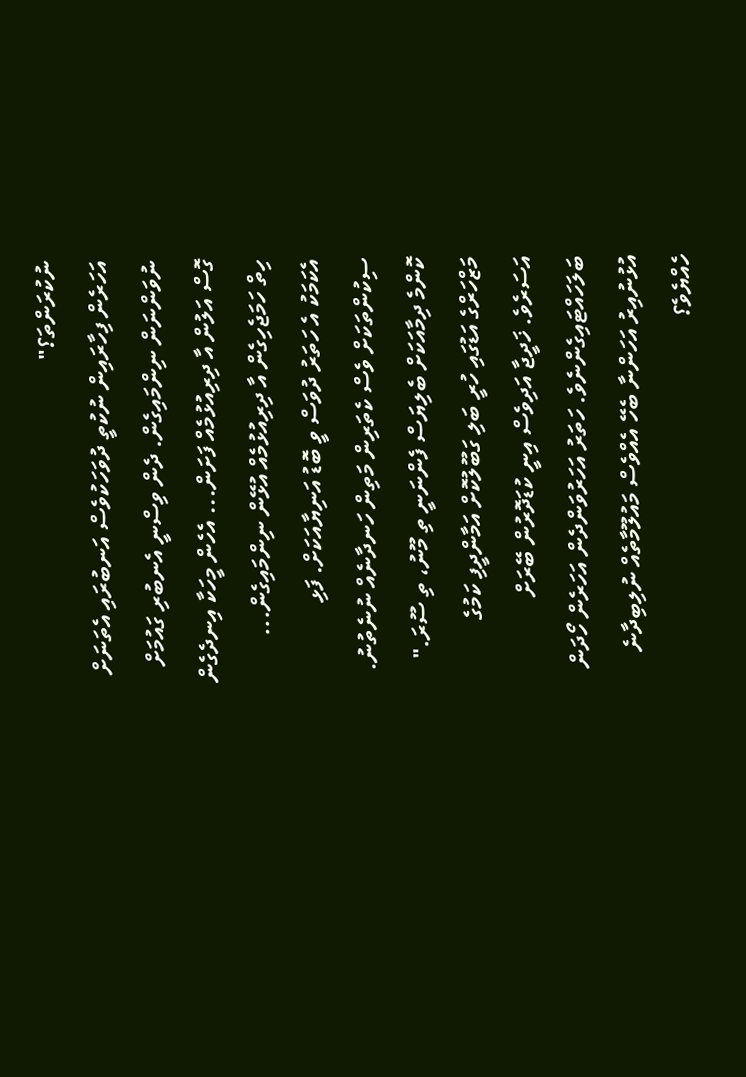ނުކުރަންތަ؟"
އަހަރެން ފިހާރައިން ނުކުތީ ދުވަހަކުވެސް އަނބުރައި އެތަނަށް ނުވަންނަން ނިންމައިގެން. ދެން ވިސްނީ އެނބުރި ގައުމަށް ގޮސް އަލުން އާ ދިރިއުޅުމެއް ފަށަން... އެހެން މީހަކާ އިނދެގެން ހިތް ހަމަޖެހިގެން އާ ދިރިއުޅުމެއް އުޅޭން ނިންމައިގެން... އެކަމަކު އެ ހަތަރު ދުވަސް ވީ ބޮޑު އަނިޔާއަކަށް. ފަޅި ސިކުންތަކަށް ވެސް ކެތަރިން މަތިން ހަނދާނެއް ނުނެތުނު. ކޮންމެ ދިމާއަކަށް ބެލިޔަސް ފެންނަނީ ތި މޫނު، ތި ސޫރަ." މަޒްހަރްގެ އަޑުގައި ހުރީ ބަލި ގަބޫލުކޮށް އަމާންދީފި ކަމުގެ އަސަރެވެ. ޚަދީޖާ އަދިވެސް އިނީ ކުޑަދޮރުން ބޭރަށް ބަލަހައްޓައިގެންނެވެ. ހަތަރު އަހަރުވަންދެން އަހަރެން ހޯދަން އުޅުނުއިރު އަހަންނާ ބެހޭ އެއްވެސް މައުލޫމާތެއް ނުލިބިދާނެ ހެއްޔެވެ؟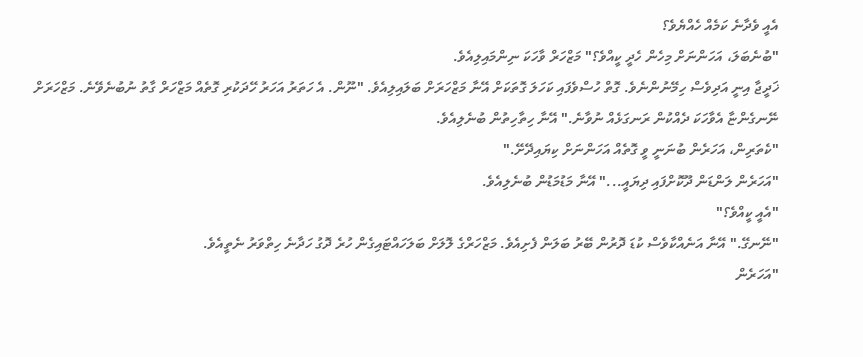އެއީ ވެދާނެ ކަމެއް ހެއްޔެވެ؟
"ބުނެބަލަ، އަހަންނަށް މިހެން ހެދީ ކީއްވެ؟" މަޒްހަރް ވާހަކަ ނިންމައިލިއެވެ.
ޚަދީޖާ އިނީ އަދިވެސް ހިމޭނުންނެވެ. ގޮތް ހުސްވެފައި ކަހަލަ ގޮތަކަށް އޭނާ މަޒްހަރަށް ބަލައިލިއެވެ. "ނޫން. އެ ހަތަރު އަހަރު ހޭދަކުރި ގޮތެއް މަޒްހަރް ގާތު ނުބުނެވޭނެ. މަޒްހަރަށް ނޭނގެންޏާ އެވާހަކަ ދެއްކުން ރަނގަޅެއް ނުވާނެ." އޭނާ ހިތާހިތުން ބުނެލިއެވެ.
"ކެތަރިން، އަހަރެން ބުނަނީ ވީ ގޮތެއް އަހަންނަށް ކިޔައިދޭށޭ."
"އަހަރެން ލަންޑަން ދޫކޮށްފައި ދިޔައީ..." އޭނާ މަޑުމަޑުން ބުނެލިއެވެ.
"އެއީ ކީއްވެ؟"
"ނޭނގޭ." އޭނާ އަނެއްކާވެސް ކުޑަ ދޮރުން ބޭރު ބަލަން ފެށިއެވެ. މަޒްހަރްގެ ލޮލަށް ބަލަހައްޓައިގެން ހުރެ ދޮގު ހަދާނެ ހިތްވަރު ނެތީއެވެ.
"އަހަރެން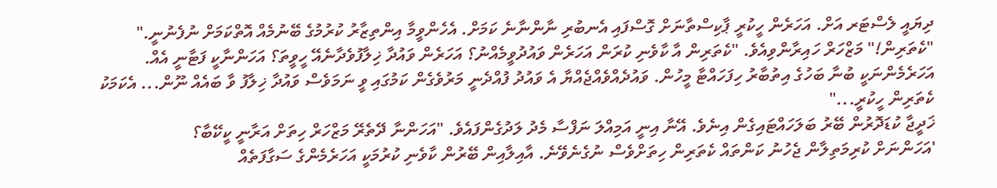ދިޔައީ ލެސްޓަރ އަށް. އަހަރެން ހީކުރީ ޕާކިސްތާނަށް ގޮސްފައި އެނބުރި ނާންނާނެ ކަމަށް. އެހެންވީމާ އިންތިޒާރު ކުރުމުގެ ބޭނުމެއް އޮތްކަމަށް ނުފެނުނީ."
"ކެތަރިން!" މަޒްހަރް ހައިރާންވިއެވެ. "ކެތަރިން އާ ކާވެނި ކުރަން އަހަރެން ވައުދުވީމެއްނު؟ އަހަރެން ވައުދާ ޚިލާފުވެދާނެއޭ ހީވީތަ؟ އަހަންނާކީ ފަޓާނީ އެއް. އަހަރެމެންނަކީ ބުނާ ބަހުގެ އިތުބާރު ހިފަހައްޓާ މީހުން. ވައުދެއްވެއްޖެއްޔާ އެ ވައުދު ފުއްދެނީ މަރުވެގެން ކަމުގައި ވީ ނަމަވެސް ވައުދާ ޚިލާފު ވާ ބައެއް ނޫން... އެކަމަކު ކެތަރިން ހީކުރީ..."
ޚަދީޖާ ކުޑަދޮރުން ބޭރު ބަލަހައްޓައިގެން އިނެވެ. އޭނާ އިނީ އަމިއްލަ ނަފްސާ މެދު ލަދުގެންފައެވެ. "އަހަންނާ ދޭތެރޭ މަޒްހަރް ހިތަށް އަރާނީ ކީކޭބާ؟
'އަހަންނަށް ކުރިމަތިލާން ޖެހުނު ކަންތައް ކެތަރިން ހިތަށްވެސް ނުގެނެވޭނެ. އާއިލާއިން ބޭރުން ކާވެނި ކުރުމަކީ އަހަރެމެންގެ ސަގާފަތެއް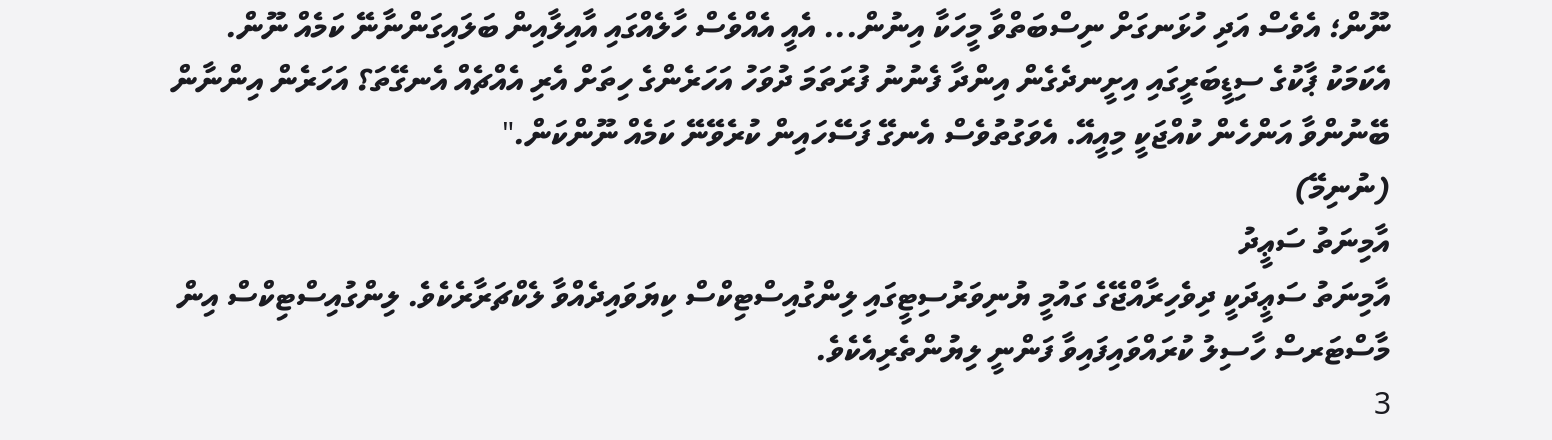ނޫން؛ އެވެސް އަދި ހުޅަނގަށް ނިސްބަތްވާ މީހަކާ އިނުން... އެއީ އެއްވެސް ހާލެއްގައި އާއިލާއިން ބަލައިގަންނާނޭ ކަމެއް ނޫން. އެކަމަކު ޕާކުގެ ސިޑީބަރީގައި އިށީނދެގެން އިންދާ ފެނުނު ފުރަތަމަ ދުވަހު އަހަރެންގެ ހިތަށް އެރި އެއްޗެއް އެނގޭތަ؟ އަހަރެން އިންނާން ބޭނުންވާ އަންހެން ކުއްޖަކީ މިއީއޭ. އެވަގުތުވެސް އެނގޭ ފަސޭހައިން ކުރެވޭނޭ ކަމެއް ނޫންކަން."
(ނުނިމޭ)
އާމިނަތު ސަޢީދު
އާމިނަތު ސަޢީދަކީ ދިވެހިރާއްޖޭގެ ގައުމީ ޔުނިވަރުސިޓީގައި ލިންގުއިސްޓިކްސް ކިޔަވައިދެއްވާ ލެކްޗަރާރެކެވެ. ލިންގުއިސްޓިކްސް އިން މާސްޓަރސް ހާސިލު ކުރައްވައިފައިވާ ފަންނީ ލިޔުންތެރިއެކެވެ.
3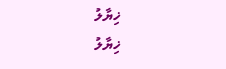ޚިޔާލު
ޚިޔާލު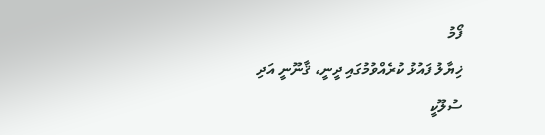ފޯމު
ޚިޔާލު ފައުޅު ކުރެއްވުމުގައި ދީނީ، ޤާނޫނީ އަދި ސުލޫކީ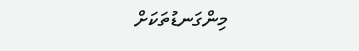މިންގަނޑުތަކަށް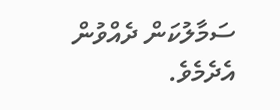ސަމާލުކަން ދެއްވުން އެދެމެވެ.